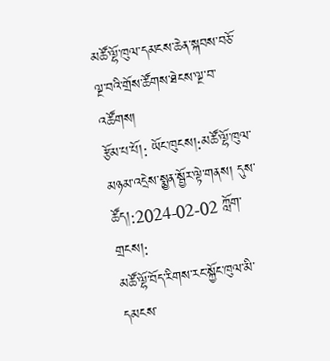མཚོ་ལྷོ་ཁུལ་དམངས་ཆེན་སྐབས་བཅོ་ལྔ་བའི་གྲོས་ཚོགས་ཐེངས་ལྔ་བ་འཚོགས།
རྩོམ་པ་པོ།: ཡོང་ཁུངས།:མཚོ་ལྷོ་ཁུལ་མཉམ་འདྲེས་སྨྱན་སྦྱོར་ལྟེ་གནས། དུས་ཚོད།:2024-02-02 ཀློག་གྲངས།:
མཚོ་ལྷོ་བོད་རིགས་རང་སྐྱོང་ཁུལ་མི་དམངས་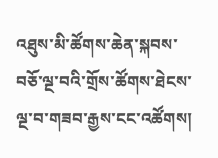འཐུས་མི་ཚོགས་ཆེན་སྐབས་བཅོ་ལྔ་བའི་གྲོས་ཚོགས་ཐེངས་ལྔ་བ་གཟབ་རྒྱས་ངང་འཚོགས།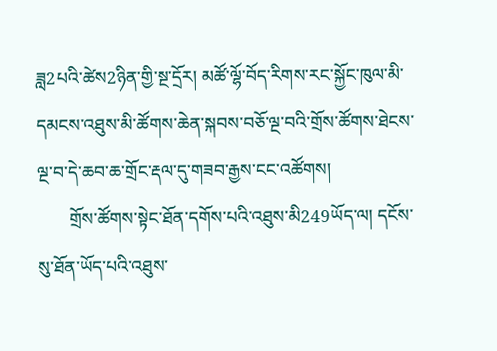ཟླ2པའི་ཚེས2ཉིན་གྱི་སྔ་དྲོར། མཚོ་ལྷོ་བོད་རིགས་རང་སྐྱོང་ཁུལ་མི་དམངས་འཐུས་མི་ཚོགས་ཆེན་སྐབས་བཅོ་ལྔ་བའི་གྲོས་ཚོགས་ཐེངས་ལྔ་བ་དེ་ཆབ་ཆ་གྲོང་རྡལ་དུ་གཟབ་རྒྱས་ངང་འཚོགས།
       གྲོས་ཚོགས་སྟེང་ཐོན་དགོས་པའི་འཐུས་མི249ཡོད་ལ། དངོས་སུ་ཐོན་ཡོད་པའི་འཐུས་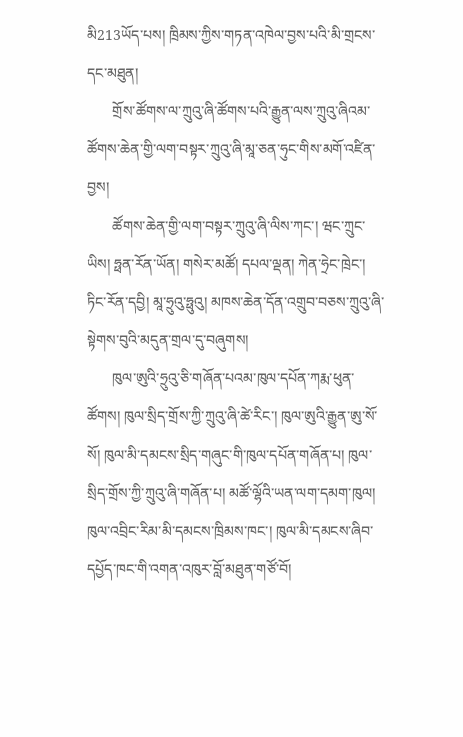མི213ཡོད་པས། ཁྲིམས་ཀྱིས་གཏན་འཁེལ་བྱས་པའི་མི་གྲངས་དང་མཐུན།
       གྲོས་ཚོགས་ལ་ཀྲུའུ་ཞི་ཚོགས་པའི་རྒྱུན་ལས་ཀྲུའུ་ཞིའམ་ཚོགས་ཆེན་གྱི་ལག་བསྟར་ཀྲུའུ་ཞི་མཱ་ཅན་ཧུང་གིས་མགོ་འཛིན་བྱས།
       ཚོགས་ཆེན་གྱི་ལག་བསྟར་ཀྲུའུ་ཞི་ལིས་ཀང་། ཝང་ཀྲུང་ཡིས། ཧྥན་རོན་ཡོན། གསེར་མཚོ། དཔལ་ལྡན། ཀེན་ཧྲེང་ཁྲེང་། ཏིང་རོན་དབྱི། མཱ་ཧྲུའུ་ཧྥུའུ། མཁས་ཆེན་དོན་འགྲུབ་བཅས་ཀྲུའུ་ཞི་སྟེགས་བུའི་མདུན་གྲལ་དུ་བཞུགས།
       ཁུལ་ཨུའི་ཧྲུའུ་ཅི་གཞོན་པའམ་ཁུལ་དཔོན་ཀརྨ་ཕུན་ཚོགས། ཁུལ་སྲིད་གྲོས་ཀྱི་ཀྲུའུ་ཞི་ཚེ་རིང་། ཁུལ་ཨུའི་རྒྱུན་ཨུ་སོ་སོ། ཁུལ་མི་དམངས་སྲིད་གཞུང་གི་ཁུལ་དཔོན་གཞོན་པ། ཁུལ་སྲིད་གྲོས་ཀྱི་ཀྲུའུ་ཞི་གཞོན་པ། མཚོ་ལྷོའི་ཡན་ལག་དམག་ཁུལ། ཁུལ་འབྲིང་རིམ་མི་དམངས་ཁྲིམས་ཁང་། ཁུལ་མི་དམངས་ཞིབ་དཔྱོད་ཁང་གི་འགན་འཁུར་བློ་མཐུན་གཙོ་བོ།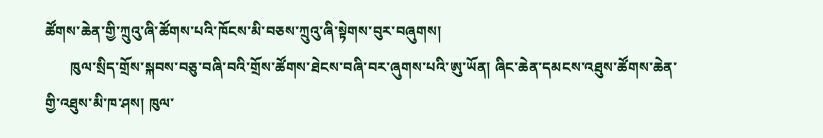ཚོགས་ཆེན་གྱི་ཀྲུའུ་ཞི་ཚོགས་པའི་ཁོངས་མི་བཅས་ཀྲུའུ་ཞི་སྟེགས་བུར་བཞུགས།
       ཁུལ་སྲིད་གྲོས་སྐབས་བཅུ་བཞི་བའི་གྲོས་ཚོགས་ཐེངས་བཞི་བར་ཞུགས་པའི་ཨུ་ཡོན། ཞིང་ཆེན་དམངས་འཐུས་ཚོགས་ཆེན་གྱི་འཐུས་མི་ཁ་ཤས། ཁུལ་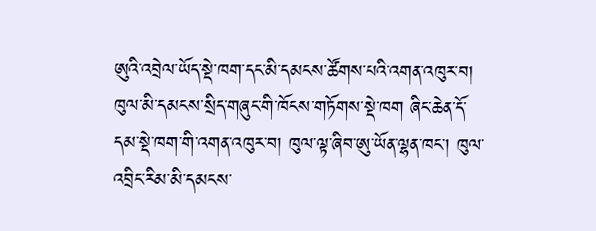ཨུའི་འབྲེལ་ཡོད་སྡེ་ཁག་དང་མི་དམངས་ཚོགས་པའི་འགན་འཁུར་བ། ཁུལ་མི་དམངས་སྲིད་གཞུང་གི་ཁོངས་གཏོགས་སྡེ་ཁག ཞིང་ཆེན་དོ་དམ་སྡེ་ཁག་གི་འགན་འཁུར་བ། ཁུལ་ལྟ་ཞིབ་ཨུ་ཡོན་ལྷན་ཁང་། ཁུལ་འབྲིང་རིམ་མི་དམངས་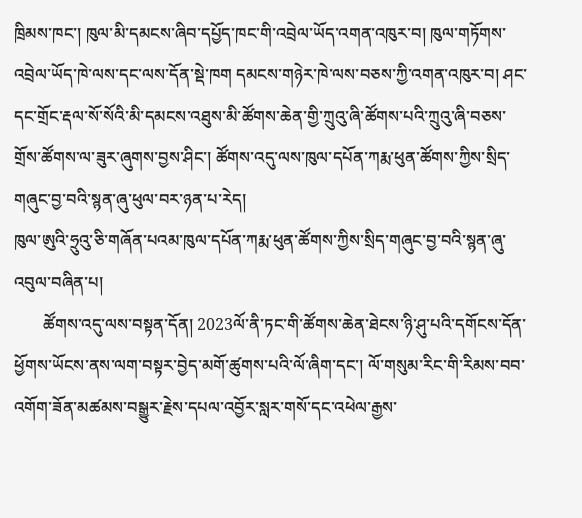ཁྲིམས་ཁང་། ཁུལ་མི་དམངས་ཞིབ་དཔྱོད་ཁང་གི་འབྲེལ་ཡོད་འགན་འཁུར་བ། ཁུལ་གཏོགས་འབྲེལ་ཡོད་ཁེ་ལས་དང་ལས་དོན་སྡེ་ཁག དམངས་གཉེར་ཁེ་ལས་བཅས་ཀྱི་འགན་འཁུར་བ། ཤང་དང་གྲོང་རྡལ་སོ་སོའི་མི་དམངས་འཐུས་མི་ཚོགས་ཆེན་གྱི་ཀྲུའུ་ཞི་ཚོགས་པའི་ཀྲུའུ་ཞི་བཅས་གྲོས་ཚོགས་ལ་ཟུར་ཞུགས་བྱས་ཤིང་། ཚོགས་འདུ་ལས་ཁུལ་དཔོན་ཀརྨ་ཕུན་ཚོགས་ཀྱིས་སྲིད་གཞུང་བྱ་བའི་སྙན་ཞུ་ཕུལ་བར་ཉན་པ་རེད།
ཁུལ་ཨུའི་ཧྲུའུ་ཅི་གཞོན་པའམ་ཁུལ་དཔོན་ཀརྨ་ཕུན་ཚོགས་ཀྱིས་སྲིད་གཞུང་བྱ་བའི་སྙན་ཞུ་འབུལ་བཞིན་པ།
       ཚོགས་འདུ་ལས་བསྟན་དོན། 2023ལོ་ནི་ཏང་གི་ཚོགས་ཆེན་ཐེངས་ཉི་ཤུ་པའི་དགོངས་དོན་ཕྱོགས་ཡོངས་ནས་ལག་བསྟར་བྱེད་མགོ་ཚུགས་པའི་ལོ་ཞིག་དང་། ལོ་གསུམ་རིང་གི་རིམས་བབ་འགོག་ཟོན་མཚམས་བསྒྱུར་རྗེས་དཔལ་འབྱོར་སླར་གསོ་དང་འཕེལ་རྒྱས་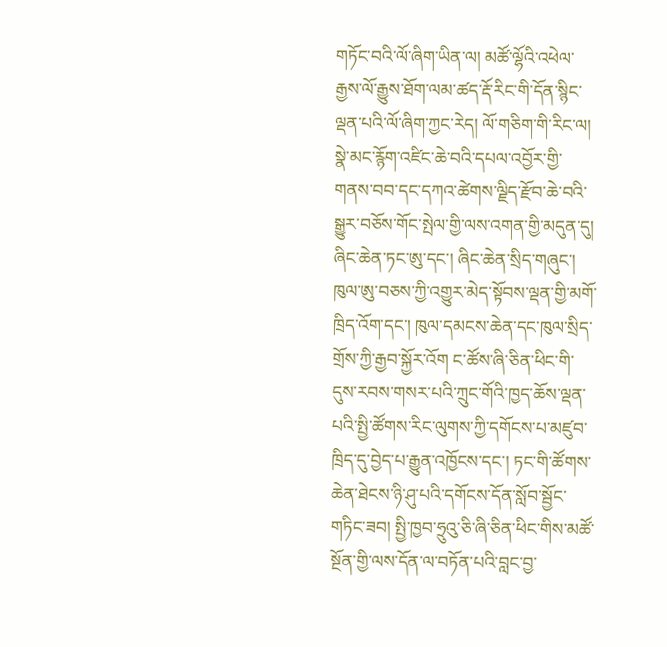གཏོང་བའི་ལོ་ཞིག་ཡིན་ལ། མཚོ་ལྷོའི་འཕེལ་རྒྱས་ལོ་རྒྱུས་ཐོག་ལམ་ཚད་རྡོ་རིང་གི་དོན་སྙིང་ལྡན་པའི་ལོ་ཞིག་ཀྱང་རེད། ལོ་གཅིག་གི་རིང་ལ། སྣེ་མང་རྙོག་འཛིང་ཆེ་བའི་དཔལ་འབྱོར་གྱི་གནས་བབ་དང་དཀའ་ཚེགས་ལྗིད་རྫོབ་ཆེ་བའི་སྒྱུར་བཅོས་གོང་སྤེལ་གྱི་ལས་འགན་གྱི་མདུན་དུ། ཞིང་ཆེན་ཏང་ཨུ་དང་། ཞིང་ཆེན་སྲིད་གཞུང་། ཁུལ་ཨུ་བཅས་ཀྱི་འགྱུར་མེད་སྟོབས་ལྡན་གྱི་མགོ་ཁྲིད་འོག་དང་། ཁུལ་དམངས་ཆེན་དང་ཁུལ་སྲིད་གྲོས་ཀྱི་རྒྱབ་སྐྱོར་འོག ང་ཚོས་ཞི་ཅིན་ཕིང་གི་དུས་རབས་གསར་པའི་ཀྲུང་གོའི་ཁྱད་ཆོས་ལྡན་པའི་སྤྱི་ཚོགས་རིང་ལུགས་ཀྱི་དགོངས་པ་མཛུབ་ཁྲིད་དུ་བྱེད་པ་རྒྱུན་འཁྱོངས་དང་། ཏང་གི་ཚོགས་ཆེན་ཐེངས་ཉི་ཤུ་པའི་དགོངས་དོན་སློབ་སྦྱོང་གཏིང་ཟབ། སྤྱི་ཁྱབ་ཧྲུའུ་ཅི་ཞི་ཅིན་ཕིང་གིས་མཚོ་སྔོན་གྱི་ལས་དོན་ལ་བཏོན་པའི་བླང་བྱ་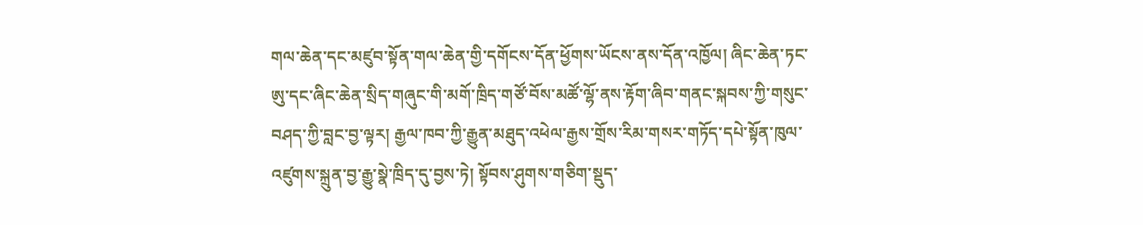གལ་ཆེན་དང་མཛུབ་སྟོན་གལ་ཆེན་གྱི་དགོངས་དོན་ཕྱོགས་ཡོངས་ནས་དོན་འཁྱོལ། ཞིང་ཆེན་ཏང་ཨུ་དང་ཞིང་ཆེན་སྲིད་གཞུང་གི་མགོ་ཁྲིད་གཙོ་བོས་མཚོ་ལྷོ་ནས་རྟོག་ཞིབ་གནང་སྐབས་ཀྱི་གསུང་བཤད་ཀྱི་བླང་བྱ་ལྟར། རྒྱལ་ཁབ་ཀྱི་རྒྱུན་མཐུད་འཕེལ་རྒྱས་གྲོས་རིམ་གསར་གཏོད་དཔེ་སྟོན་ཁུལ་འཛུགས་སྐྲུན་བྱ་རྒྱུ་སྣེ་ཁྲིད་དུ་བྱས་ཏེ། སྟོབས་ཤུགས་གཅིག་སྡུད་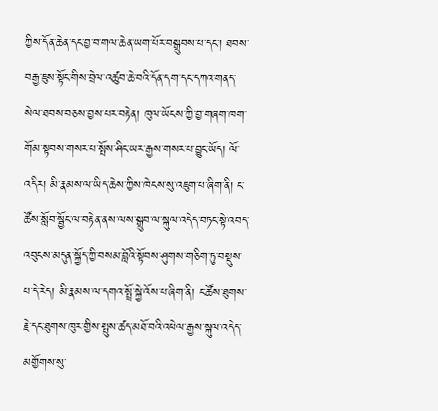ཀྱིས་དོན་ཆེན་དང་བྱ་བ་གལ་ཆེན་ཡག་པོར་བསྒྲུབས་པ་དང་། ཐབས་བརྒྱ་ཇུས་སྟོང་གིས་བྲེལ་འཚུབ་ཆེ་བའི་དོན་དག་དང་དཀའ་གནད་སེལ་ཐབས་བཅས་བྱས་པར་བརྟེན། ཁུལ་ཡོངས་ཀྱི་བྱ་གཞག་ཁག་གོམ་སྟབས་གསར་པ་སྤོས་ཤིང་ཡར་རྒྱས་གསར་པ་བྱུང་ཡོད། ལོ་འདིར། མི་རྣམས་ལ་ཡིད་ཆེས་ཀྱིས་ཁེངས་སུ་འཇུག་པ་ཞིག་ནི། ང་ཚོས་སློབ་སྦྱོང་ལ་བརྟེན་ནས་ལས་སྒྲུབ་ལ་སྐུལ་འདེད་བཏང་སྟེ་འབད་འབུངས་མདུན་སྐྱོད་ཀྱི་བསམ་བློའི་སྟོབས་ཤུགས་གཅིག་ཏུ་བསྡུས་པ་དེ་རེད། མི་རྣམས་ལ་དགའ་སྤྲོ་སྐྱེ་འོས་པ་ཞིག་ནི། ང་ཚོས་ཐུགས་རྗེ་དང་ཐུགས་ཁུར་གྱིས་སྤུས་ཚད་མཐོ་བའི་འཕེལ་རྒྱས་སྐུལ་འདེད་མགྱོགས་སུ་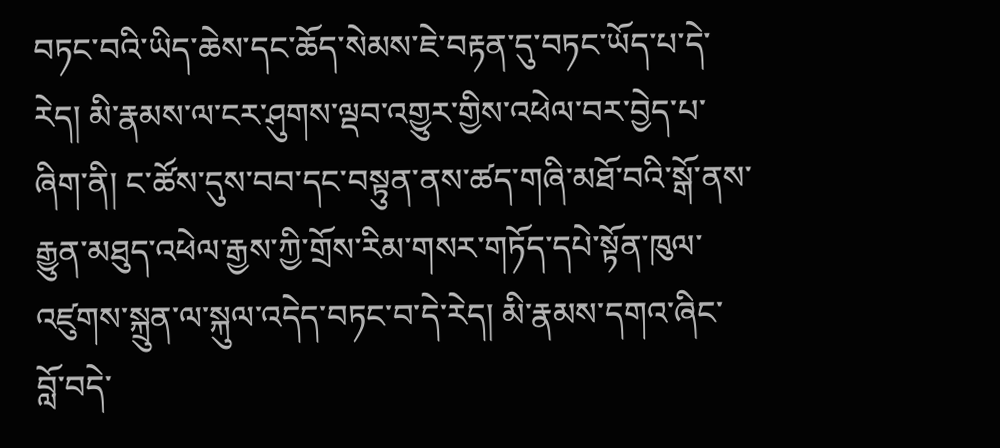བཏང་བའི་ཡིད་ཆེས་དང་ཆོད་སེམས་ཇེ་བརྟན་དུ་བཏང་ཡོད་པ་དེ་རེད། མི་རྣམས་ལ་ངར་ཤུགས་ལྡབ་འགྱུར་གྱིས་འཕེལ་བར་བྱེད་པ་ཞིག་ནི། ང་ཚོས་དུས་བབ་དང་བསྟུན་ནས་ཚད་གཞི་མཐོ་བའི་སྒོ་ནས་རྒྱུན་མཐུད་འཕེལ་རྒྱས་ཀྱི་གྲོས་རིམ་གསར་གཏོད་དཔེ་སྟོན་ཁུལ་འཛུགས་སྐྲུན་ལ་སྐུལ་འདེད་བཏང་བ་དེ་རེད། མི་རྣམས་དགའ་ཞིང་བློ་བདེ་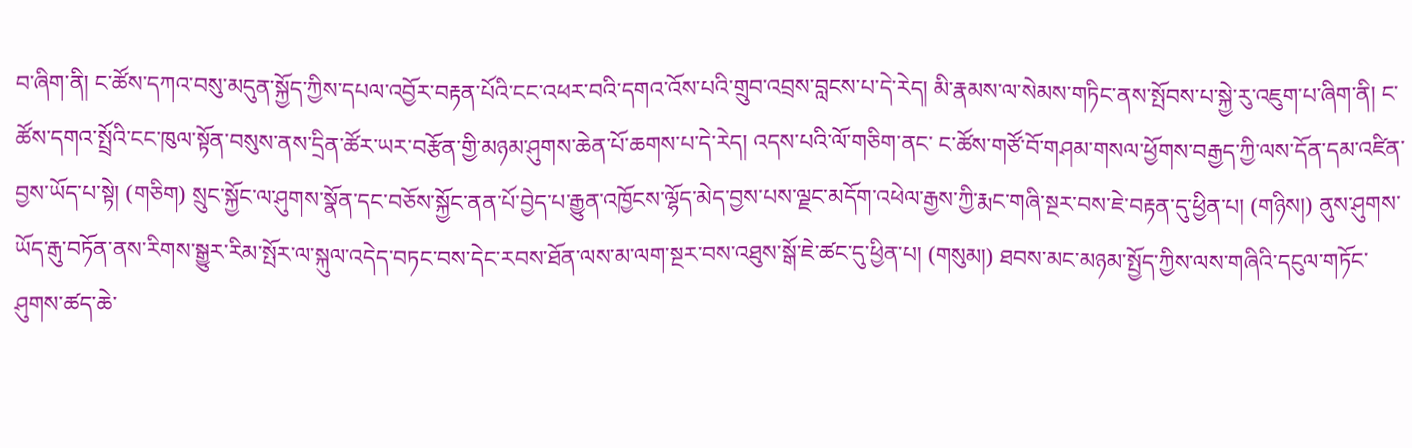བ་ཞིག་ནི། ང་ཚོས་དཀའ་བསུ་མདུན་སྐྱོད་ཀྱིས་དཔལ་འབྱོར་བརྟན་པོའི་ངང་འཕར་བའི་དགའ་འོས་པའི་གྲུབ་འབྲས་བླངས་པ་དེ་རེད། མི་རྣམས་ལ་སེམས་གཏིང་ནས་སྤོབས་པ་སྐྱེ་རུ་འཇུག་པ་ཞིག་ནི། ང་ཚོས་དགའ་སྤྲོའི་ངང་ཁུལ་སྟོན་བསུས་ནས་དྲིན་ཚོར་ཡར་བརྩོན་གྱི་མཉམ་ཤུགས་ཆེན་པོ་ཆགས་པ་དེ་རེད། འདས་པའི་ལོ་གཅིག་ནང་ ང་ཚོས་གཙོ་བོ་གཤམ་གསལ་ཕྱོགས་བརྒྱད་ཀྱི་ལས་དོན་དམ་འཛིན་བྱས་ཡོད་པ་སྟེ། (གཅིག) སྲུང་སྐྱོང་ལ་ཤུགས་སྣོན་དང་བཅོས་སྐྱོང་ནན་པོ་བྱེད་པ་རྒྱུན་འཁྱོངས་ལྷོད་མེད་བྱས་པས་ལྗང་མདོག་འཕེལ་རྒྱས་ཀྱི་རྨང་གཞི་སྔར་བས་ཇེ་བརྟན་དུ་ཕྱིན་པ། (གཉིས།) ནུས་ཤུགས་ཡོད་རྒུ་བཏོན་ནས་རིགས་སྒྱུར་རིམ་སྤོར་ལ་སྐུལ་འདེད་བཏང་བས་དེང་རབས་ཐོན་ལས་མ་ལག་སྔར་བས་འཐུས་སྒོ་ཇེ་ཚང་དུ་ཕྱིན་པ། (གསུམ།) ཐབས་མང་མཉམ་སྤྱོད་ཀྱིས་ལས་གཞིའི་དངུལ་གཏོང་ཤུགས་ཚད་ཆེ་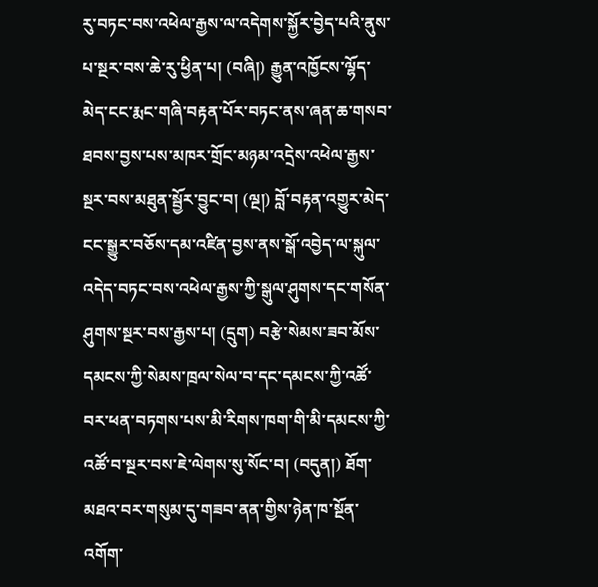རུ་བཏང་བས་འཕེལ་རྒྱས་ལ་འདེགས་སྐྱོར་བྱེད་པའི་ནུས་པ་སྔར་བས་ཆེ་རུ་ཕྱིན་པ། (བཞི།) རྒྱུན་འཁྱོངས་ལྷོད་མེད་ངང་རྨང་གཞི་བརྟན་པོར་བཏང་ནས་ཞན་ཆ་གསབ་ཐབས་བྱས་པས་མཁར་གྲོང་མཉམ་འདྲེས་འཕེལ་རྒྱས་སྔར་བས་མཐུན་སྦྱོར་བྱུང་བ། (ལྔ།) བློ་བརྟན་འགྱུར་མེད་ངང་སྒྱུར་བཅོས་དམ་འཛིན་བྱས་ནས་སྒོ་འབྱེད་ལ་སྐུལ་འདེད་བཏང་བས་འཕེལ་རྒྱས་ཀྱི་སྒུལ་ཤུགས་དང་གསོན་ཤུགས་སྔར་བས་རྒྱས་པ། (དྲུག) བརྩེ་སེམས་ཟབ་མོས་དམངས་ཀྱི་སེམས་ཁྲལ་སེལ་བ་དང་དམངས་ཀྱི་འཚོ་བར་ཕན་བཏགས་པས་མི་རིགས་ཁག་གི་མི་དམངས་ཀྱི་འཚོ་བ་སྔར་བས་ཇེ་ལེགས་སུ་སོང་བ། (བདུན།) ཐོག་མཐའ་བར་གསུམ་དུ་གཟབ་ནན་གྱིས་ཉེན་ཁ་སྔོན་འགོག་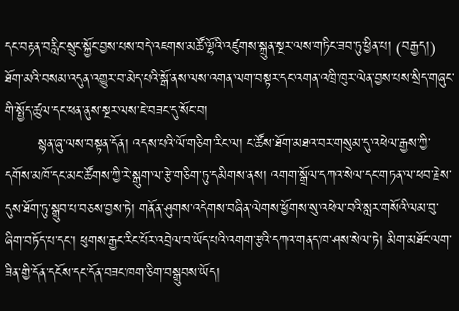དང་བརྟན་བརླིང་སྲུང་སྐྱོང་བྱས་པས་བདེ་འཇགས་མཚོ་ལྷོའི་འཛུགས་སྐྲུན་སྔར་ལས་གཏིང་ཟབ་ཏུ་ཕྱིན་པ། (བརྒྱད།) ཐོག་མའི་བསམ་འདུན་འགྱུར་བ་མེད་པའི་སྒོ་ནས་ལས་འགན་ལག་བསྟར་དང་འགན་འཁྲི་ཁུར་ལེན་བྱས་པས་སྲིད་གཞུང་གི་སྤྱོད་ཚུལ་དང་ཕན་ནུས་སྔར་ལས་ཇེ་བཟང་དུ་སོང་བ།
       སྙན་ཞུ་ལས་བསྟན་དོན། འདས་པའི་ལོ་གཅིག་རིང་ལ། ང་ཚོས་ཐོག་མཐའ་བར་གསུམ་དུ་འཕེལ་རྒྱས་ཀྱི་དགོས་མཁོ་དང་མང་ཚོགས་ཀྱི་རེ་སྒུག་ལ་རྩེ་གཅིག་ཏུ་དམིགས་ནས། འགག་སྒྲོལ་དཀའ་སེལ་དང་གཏན་ལ་ཕབ་རྗེས་དུས་ཐོག་ཏུ་སྒྲུབ་པ་བཅས་བྱས་ཏེ། གནོན་ཤུགས་འདེགས་བཞིན་ལེགས་ཕྱོགས་སུ་འཕེལ་བའི་སླར་གསོའི་ལམ་བུ་ཞིག་བཏོད་པ་དང་། ཕུགས་རྒྱང་རིང་པོར་འབྲེལ་བ་ཡོད་པའི་འགག་རྩའི་དཀའ་གནད་ཁ་ཤས་སེལ་ཏེ། མིག་མཐོང་ལག་ཟིན་གྱི་དོན་དངོས་དང་དོན་བཟང་ཁག་ཅིག་བསྒྲུབས་ཡོད།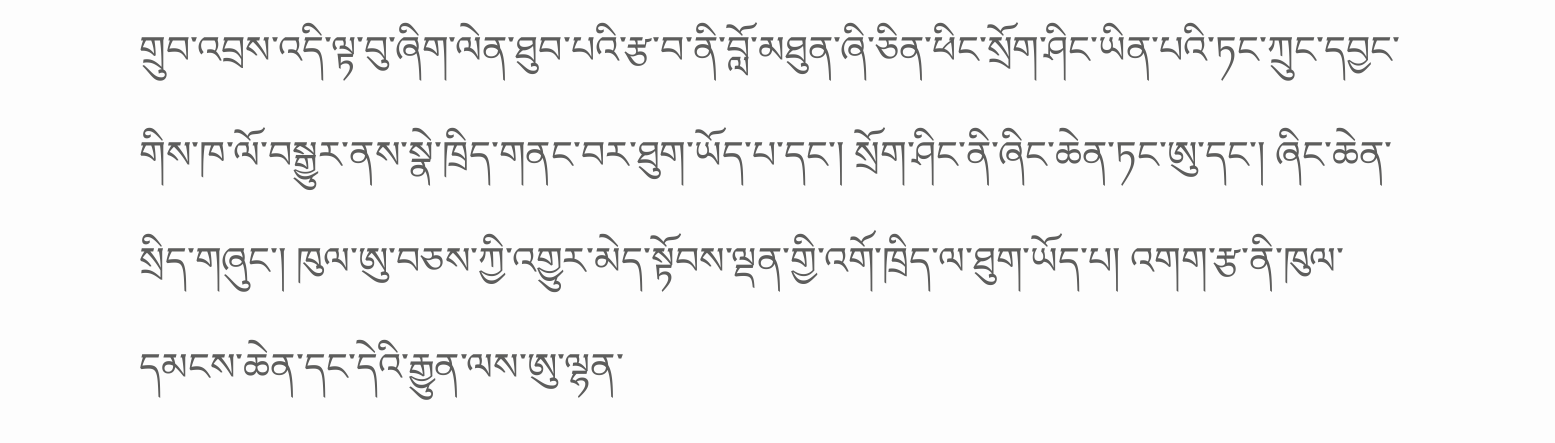གྲུབ་འབྲས་འདི་ལྟ་བུ་ཞིག་ལེན་ཐུབ་པའི་རྩ་བ་ནི་བློ་མཐུན་ཞི་ཅིན་ཕིང་སྲོག་ཤིང་ཡིན་པའི་ཏང་ཀྲུང་དབྱང་གིས་ཁ་ལོ་བསྒྱུར་ནས་སྣེ་ཁྲིད་གནང་བར་ཐུག་ཡོད་པ་དང་། སྲོག་ཤིང་ནི་ཞིང་ཆེན་ཏང་ཨུ་དང་། ཞིང་ཆེན་སྲིད་གཞུང་། ཁུལ་ཨུ་བཅས་ཀྱི་འགྱུར་མེད་སྟོབས་ལྡན་གྱི་འགོ་ཁྲིད་ལ་ཐུག་ཡོད་པ། འགག་རྩ་ནི་ཁུལ་དམངས་ཆེན་དང་དེའི་རྒྱུན་ལས་ཨུ་ལྷན་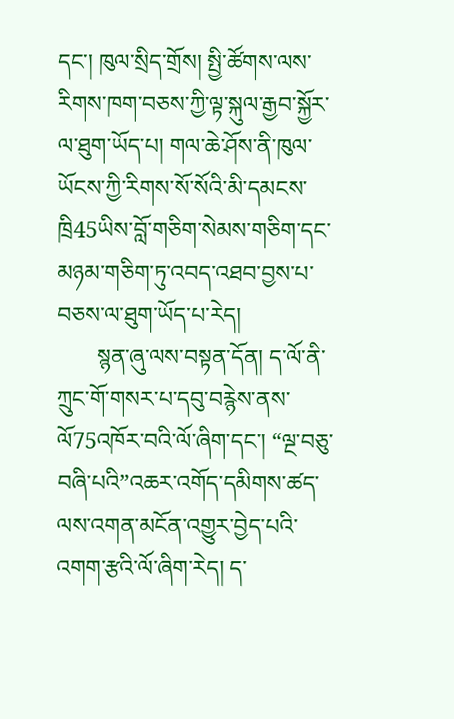དང་། ཁུལ་སྲིད་གྲོས། སྤྱི་ཚོགས་ལས་རིགས་ཁག་བཅས་ཀྱི་ལྟ་སྐུལ་རྒྱབ་སྐྱོར་ལ་ཐུག་ཡོད་པ། གལ་ཆེ་ཤོས་ནི་ཁུལ་ཡོངས་ཀྱི་རིགས་སོ་སོའི་མི་དམངས་ཁྲི45ཡིས་བློ་གཅིག་སེམས་གཅིག་དང་མཉམ་གཅིག་ཏུ་འབད་འཐབ་བྱས་པ་བཅས་ལ་ཐུག་ཡོད་པ་རེད།
       སྙན་ཞུ་ལས་བསྟན་དོན། ད་ལོ་ནི་ཀྲུང་གོ་གསར་པ་དབུ་བརྙེས་ནས་ལོ75འཁོར་བའི་ལོ་ཞིག་དང་། “ལྔ་བཅུ་བཞི་པའི”འཆར་འགོད་དམིགས་ཚད་ལས་འགན་མངོན་འགྱུར་བྱེད་པའི་འགག་རྩའི་ལོ་ཞིག་རེད། ད་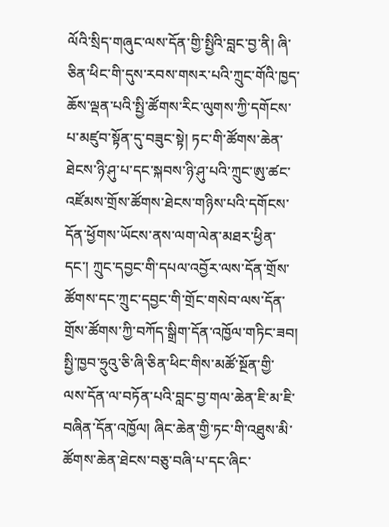ལོའི་སྲིད་གཞུང་ལས་དོན་གྱི་སྤྱིའི་བླང་བྱ་ནི། ཞི་ཅིན་ཕིང་གི་དུས་རབས་གསར་པའི་ཀྲུང་གོའི་ཁྱད་ཆོས་ལྡན་པའི་སྤྱི་ཚོགས་རིང་ལུགས་ཀྱི་དགོངས་པ་མཛུབ་སྟོན་དུ་བཟུང་སྟེ། ཏང་གི་ཚོགས་ཆེན་ཐེངས་ཉི་ཤུ་པ་དང་སྐབས་ཉི་ཤུ་པའི་ཀྲུང་ཨུ་ཚང་འཛོམས་གྲོས་ཚོགས་ཐེངས་གཉིས་པའི་དགོངས་དོན་ཕྱོགས་ཡོངས་ནས་ལག་ལེན་མཐར་ཕྱིན་དང་། ཀྲུང་དབྱང་གི་དཔལ་འབྱོར་ལས་དོན་གྲོས་ཚོགས་དང་ཀྲུང་དབྱང་གི་གྲོང་གསེབ་ལས་དོན་གྲོས་ཚོགས་ཀྱི་བཀོད་སྒྲིག་དོན་འཁྱོལ་གཏིང་ཟབ། སྤྱི་ཁྱབ་ཧྲུའུ་ཅི་ཞི་ཅིན་ཕིང་གིས་མཚོ་སྔོན་གྱི་ལས་དོན་ལ་བཏོན་པའི་བླང་བྱ་གལ་ཆེན་ཇི་མ་ཇི་བཞིན་དོན་འཁྱོལ། ཞིང་ཆེན་གྱི་ཏང་གི་འཐུས་མི་ཚོགས་ཆེན་ཐེངས་བཅུ་བཞི་པ་དང་ཞིང་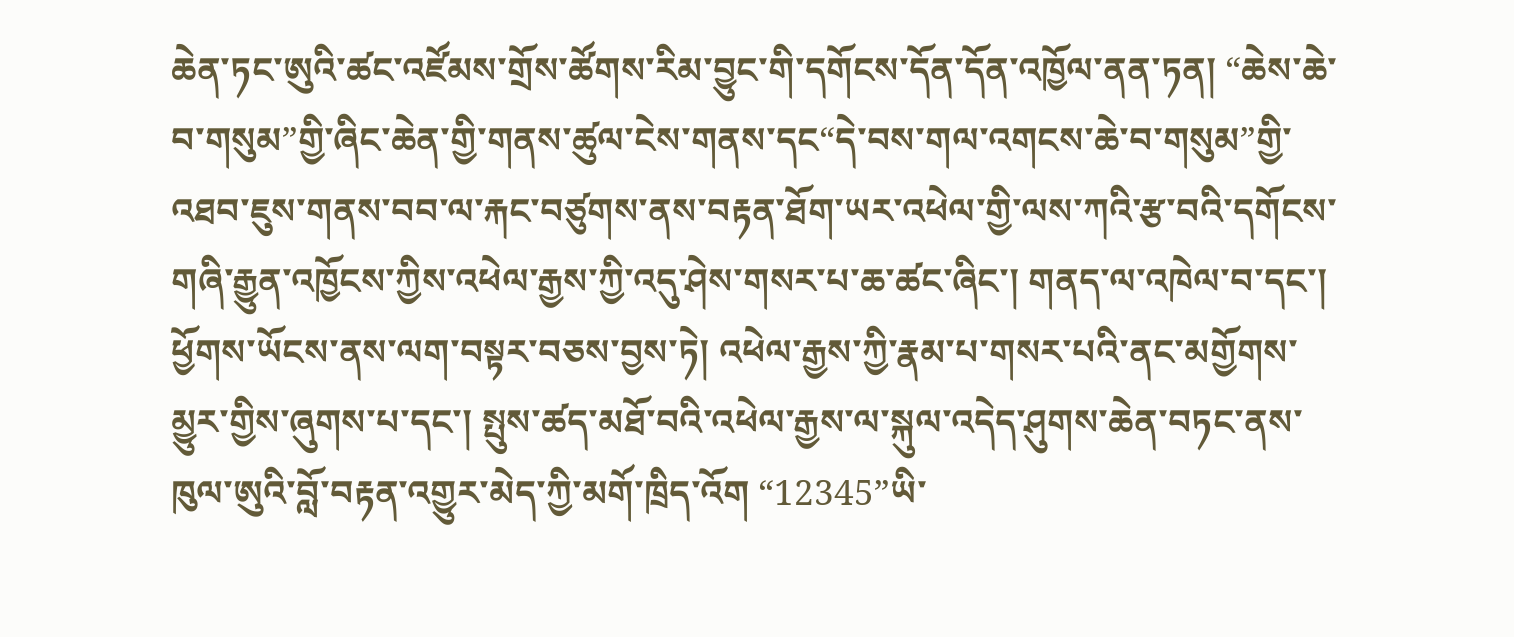ཆེན་ཏང་ཨུའི་ཚང་འཛོམས་གྲོས་ཚོགས་རིམ་བྱུང་གི་དགོངས་དོན་དོན་འཁྱོལ་ནན་ཏན། “ཆེས་ཆེ་བ་གསུམ”གྱི་ཞིང་ཆེན་གྱི་གནས་ཚུལ་ངེས་གནས་དང“དེ་བས་གལ་འགངས་ཆེ་བ་གསུམ”གྱི་འཐབ་ཇུས་གནས་བབ་ལ་རྐང་བཙུགས་ནས་བརྟན་ཐོག་ཡར་འཕེལ་གྱི་ལས་ཀའི་རྩ་བའི་དགོངས་གཞི་རྒྱུན་འཁྱོངས་ཀྱིས་འཕེལ་རྒྱས་ཀྱི་འདུ་ཤེས་གསར་པ་ཆ་ཚང་ཞིང་། གནད་ལ་འཁེལ་བ་དང་། ཕྱོགས་ཡོངས་ནས་ལག་བསྟར་བཅས་བྱས་ཏེ། འཕེལ་རྒྱས་ཀྱི་རྣམ་པ་གསར་པའི་ནང་མགྱོགས་མྱུར་གྱིས་ཞུགས་པ་དང་། སྤུས་ཚད་མཐོ་བའི་འཕེལ་རྒྱས་ལ་སྐུལ་འདེད་ཤུགས་ཆེན་བཏང་ནས་ཁུལ་ཨུའི་བློ་བརྟན་འགྱུར་མེད་ཀྱི་མགོ་ཁྲིད་འོག “12345”ཡི་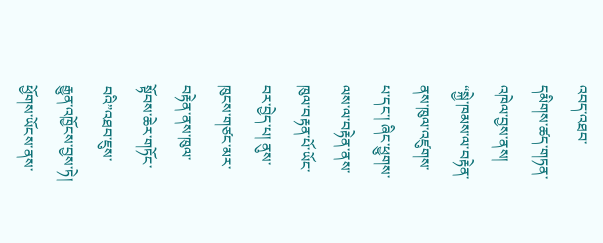འབད་འཐབ་དམིགས་ཚད་གཏན་འཁེལ་བྱས་ནས། “སྐྱེ་ཁམས་ལ་བརྟེན་ནས་ཁུལ་འཛུགས་པ་དང་། ཞིང་ཕྱུགས་ལས་ལ་བརྟེན་ནས་ཁུལ་བརྟན་པོ་ཡོང་བར་བྱེད་པ། ནུས་ཁུངས་གཙང་མར་བརྟེན་ནས་ཁུལ་སྟོབས་ཆེར་གཏོང་བའི”འཐབ་ཇུས་རྒྱུན་འཁྱོངས་བྱས་ཏེ། ཕྱོགས་ཡོངས་ནས་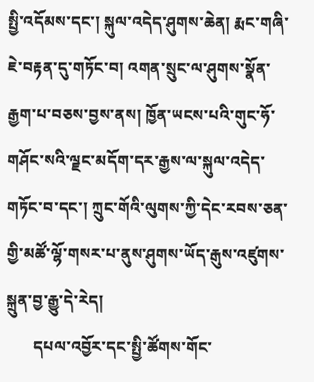སྤྱི་འདོམས་དང་། སྐུལ་འདེད་ཤུགས་ཆེན། རྨང་གཞི་ཇེ་བརྟན་དུ་གཏོང་བ། འགན་སྲུང་ལ་ཤུགས་སྣོན་རྒྱག་པ་བཅས་བྱས་ནས། ཁྱོན་ཡངས་པའི་གུང་ཧོ་གཤོང་སའི་ལྗང་མདོག་དར་རྒྱས་ལ་སྐུལ་འདེད་གཏོང་བ་དང་། ཀྲུང་གོའི་ལུགས་ཀྱི་དེང་རབས་ཅན་གྱི་མཚོ་ལྷོ་གསར་པ་ནུས་ཤུགས་ཡོད་རྒུས་འཛུགས་སྐྲུན་བྱ་རྒྱུ་དེ་རེད།
       དཔལ་འབྱོར་དང་སྤྱི་ཚོགས་གོང་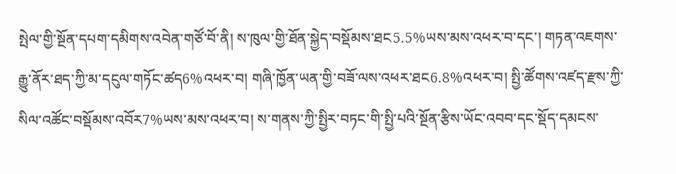སྤེལ་གྱི་སྔོན་དཔག་དམིགས་འབེན་གཙོ་བོ་ནི། ས་ཁུལ་གྱི་ཐོན་སྐྱེད་བསྡོམས་ཐང5.5%ཡས་མས་འཕར་བ་དང་། གཏན་འཇགས་རྒྱུ་ནོར་ཐད་ཀྱི་མ་དངུལ་གཏོང་ཚད6%འཕར་བ། གཞི་ཁྱོན་ཡན་གྱི་བཟོ་ལས་འཕར་ཐང6.8%འཕར་བ། སྤྱི་ཚོགས་འཛད་རྫས་ཀྱི་སིལ་འཚོང་བསྡོམས་འབོར7%ཡས་མས་འཕར་བ། ས་གནས་ཀྱི་སྤྱིར་བཏང་གི་སྤྱི་པའི་སྔོན་རྩིས་ཡོང་འབབ་དང་སྡོད་དམངས་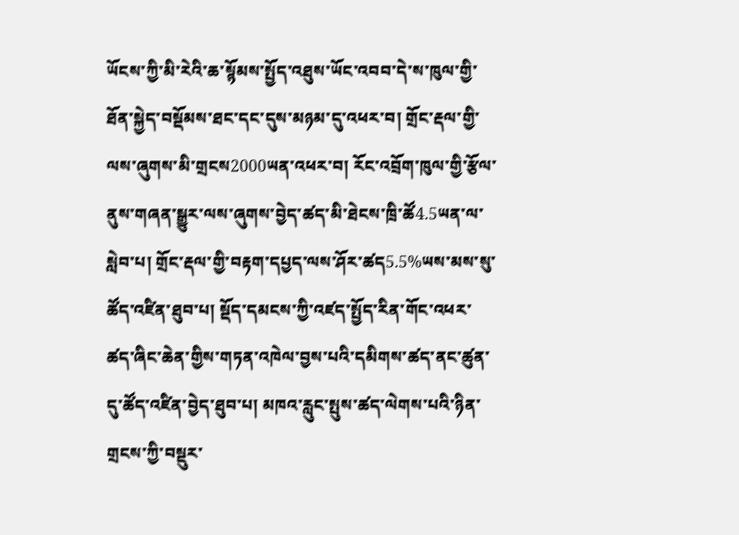ཡོངས་ཀྱི་མི་རེའི་ཆ་སྙོམས་སྤྱོད་འཐུས་ཡོང་འབབ་དེ་ས་ཁུལ་གྱི་ཐོན་སྐྱེད་བསྡོམས་ཐང་དང་དུས་མཉམ་དུ་འཕར་བ། གྲོང་རྡལ་གྱི་ལས་ཞུགས་མི་གྲངས2000ཡན་འཕར་བ། རོང་འབྲོག་ཁུལ་གྱི་རྩོལ་ནུས་གཞན་སྒྱུར་ལས་ཞུགས་བྱེད་ཚད་མི་ཐེངས་ཁྲི་ཚོ4.5ཡན་ལ་སླེབ་པ། གྲོང་རྡལ་གྱི་བརྟག་དཔྱད་ལས་ཤོར་ཚད5.5%ཡས་མས་སུ་ཚོད་འཛིན་ཐུབ་པ། སྡོད་དམངས་ཀྱི་འཛད་སྤྱོད་རིན་གོང་འཕར་ཚད་ཞིང་ཆེན་གྱིས་གཏན་འཁེལ་བྱས་པའི་དམིགས་ཚད་ནང་ཚུན་དུ་ཚོད་འཛིན་བྱེད་ཐུབ་པ། མཁའ་རླུང་སྤུས་ཚད་ལེགས་པའི་ཉིན་གྲངས་ཀྱི་བསྡུར་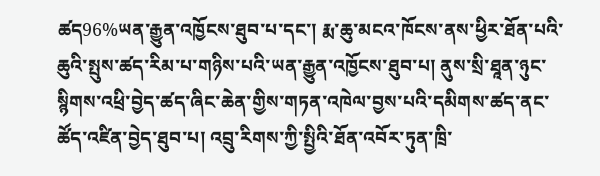ཚད96%ཡན་རྒྱུན་འཁྱོངས་ཐུབ་པ་དང་། རྨ་ཆུ་མངའ་ཁོངས་ནས་ཕྱིར་ཐོན་པའི་ཆུའི་སྤུས་ཚད་རིམ་པ་གཉིས་པའི་ཡན་རྒྱུན་འཁྱོངས་ཐུབ་པ། ནུས་སྲི་ཐཱན་ཉུང་སྙིགས་འཕྲི་བྱེད་ཚད་ཞིང་ཆེན་གྱིས་གཏན་འཁེལ་བྱས་པའི་དམིགས་ཚད་ནང་ཚོད་འཛིན་བྱེད་ཐུབ་པ། འབྲུ་རིགས་ཀྱི་སྤྱིའི་ཐོན་འབོར་ཏུན་ཁྲི་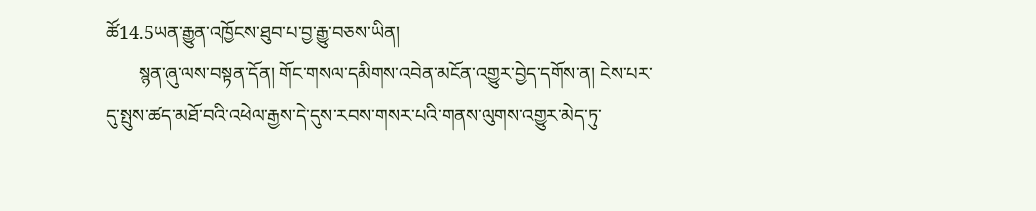ཚོ14.5ཡན་རྒྱུན་འཁྱོངས་ཐུབ་པ་བྱ་རྒྱུ་བཅས་ཡིན།
       སྙན་ཞུ་ལས་བསྟན་དོན། གོང་གསལ་དམིགས་འབེན་མངོན་འགྱུར་བྱེད་དགོས་ན། ངེས་པར་དུ་སྤུས་ཚད་མཐོ་བའི་འཕེལ་རྒྱས་དེ་དུས་རབས་གསར་པའི་གནས་ལུགས་འགྱུར་མེད་ཏུ་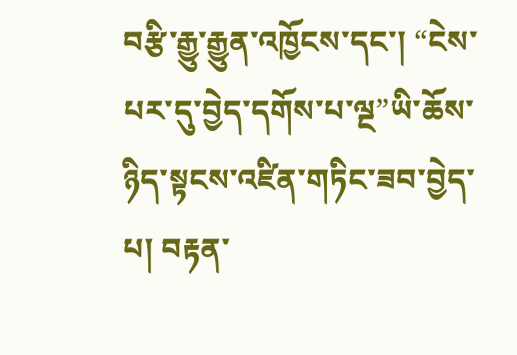བརྩི་རྒྱུ་རྒྱུན་འཁྱོངས་དང་། “ངེས་པར་དུ་བྱེད་དགོས་པ་ལྔ”ཡི་ཆོས་ཉིད་སྟངས་འཛིན་གཏིང་ཟབ་བྱེད་པ། བརྟན་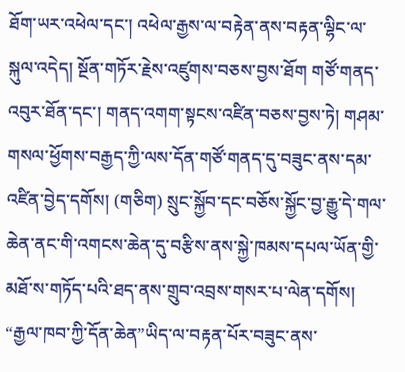ཐོག་ཡར་འཕེལ་དང་། འཕེལ་རྒྱས་ལ་བརྟེན་ནས་བརྟན་ལྷིང་ལ་སྐུལ་འདེད། སྔོན་གཏོར་རྗེས་འཛུགས་བཅས་བྱས་ཐོག གཙོ་གནད་འབུར་ཐོན་དང་། གནད་འགག་སྟངས་འཛིན་བཅས་བྱས་ཏེ། གཤམ་གསལ་ཕྱོགས་བརྒྱད་ཀྱི་ལས་དོན་གཙོ་གནད་དུ་བཟུང་ནས་དམ་འཛིན་བྱེད་དགོས། (གཅིག) སྲུང་སྐྱོབ་དང་བཅོས་སྐྱོང་བྱ་རྒྱུ་དེ་གལ་ཆེན་ནང་གི་འགངས་ཆེན་དུ་བརྩིས་ནས་སྐྱེ་ཁམས་དཔལ་ཡོན་གྱི་མཐོ་ས་གཏོད་པའི་ཐད་ནས་གྲུབ་འབྲས་གསར་པ་ལེན་དགོས། “རྒྱལ་ཁབ་ཀྱི་དོན་ཆེན”ཡིད་ལ་བརྟན་པོར་བཟུང་ནས་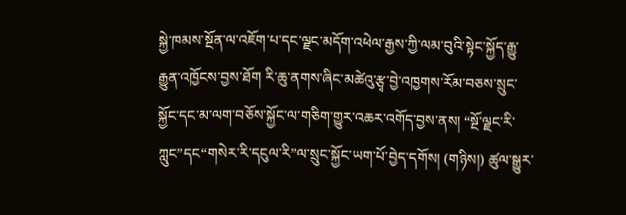སྐྱེ་ཁམས་སྔོན་ལ་འཇོག་པ་དང་ལྗང་མདོག་འཕེལ་རྒྱས་ཀྱི་ལམ་བུའི་སྟེང་སྐྱོད་རྒྱུ་རྒྱུན་འཁྱོངས་བྱས་ཐོག རི་ཆུ་ནགས་ཞིང་མཚེའུ་རྩྭ་བྱེ་འཁྱགས་རོམ་བཅས་སྲུང་སྐྱོང་དང་མ་ལག་བཅོས་སྐྱོང་ལ་གཅིག་གྱུར་འཆར་འགོད་བྱས་ནས། “སྔོ་ལྗང་རི་ཀླུང”དང“གསེར་རི་དངུལ་རི”ལ་སྲུང་སྐྱོང་ཡག་པོ་བྱེད་དགོས། (གཉིས།) ཚུལ་སྒྱུར་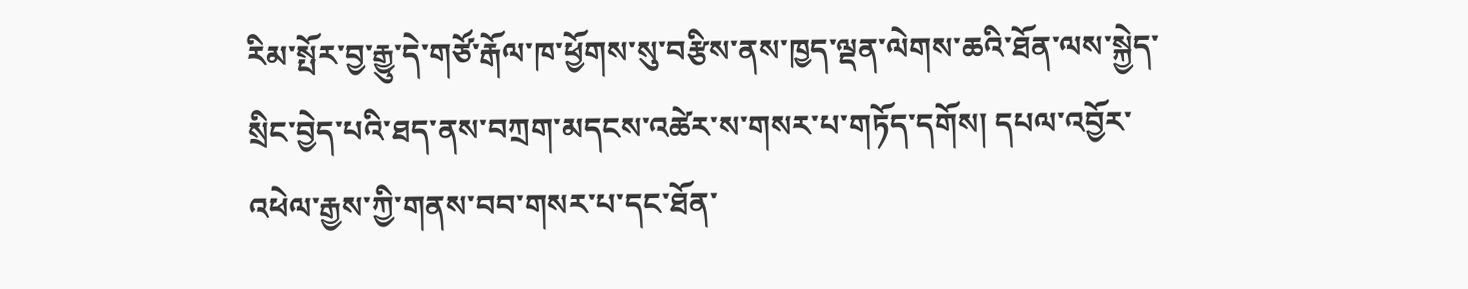རིམ་སྤོར་བྱ་རྒྱུ་དེ་གཙོ་རྒོལ་ཁ་ཕྱོགས་སུ་བརྩིས་ནས་ཁྱད་ལྡན་ལེགས་ཆའི་ཐོན་ལས་སྐྱེད་སྲིང་བྱེད་པའི་ཐད་ནས་བཀྲག་མདངས་འཚེར་ས་གསར་པ་གཏོད་དགོས། དཔལ་འབྱོར་འཕེལ་རྒྱས་ཀྱི་གནས་བབ་གསར་པ་དང་ཐོན་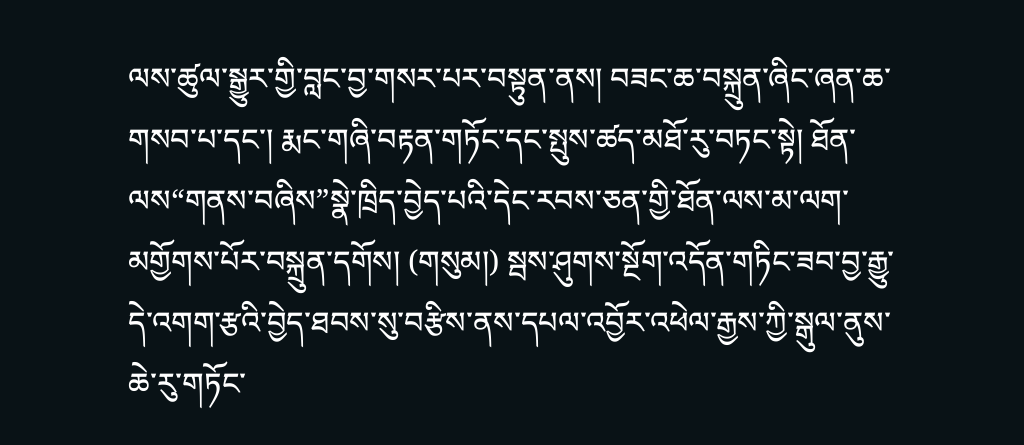ལས་ཚུལ་སྒྱུར་གྱི་བླང་བྱ་གསར་པར་བསྟུན་ནས། བཟང་ཆ་བསྐྲུན་ཞིང་ཞན་ཆ་གསབ་པ་དང་། རྨང་གཞི་བརྟན་གཏོང་དང་སྤུས་ཚད་མཐོ་རུ་བཏང་སྟེ། ཐོན་ལས“གནས་བཞིས”སྣེ་ཁྲིད་བྱེད་པའི་དེང་རབས་ཅན་གྱི་ཐོན་ལས་མ་ལག་མགྱོགས་པོར་བསྐྲུན་དགོས། (གསུམ།) སྦས་ཤུགས་སྔོག་འདོན་གཏིང་ཟབ་བྱ་རྒྱུ་དེ་འགག་རྩའི་བྱེད་ཐབས་སུ་བརྩིས་ནས་དཔལ་འབྱོར་འཕེལ་རྒྱས་ཀྱི་སྒུལ་ནུས་ཆེ་རུ་གཏོང་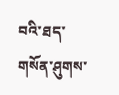བའི་ཐད་གསོན་ཤུགས་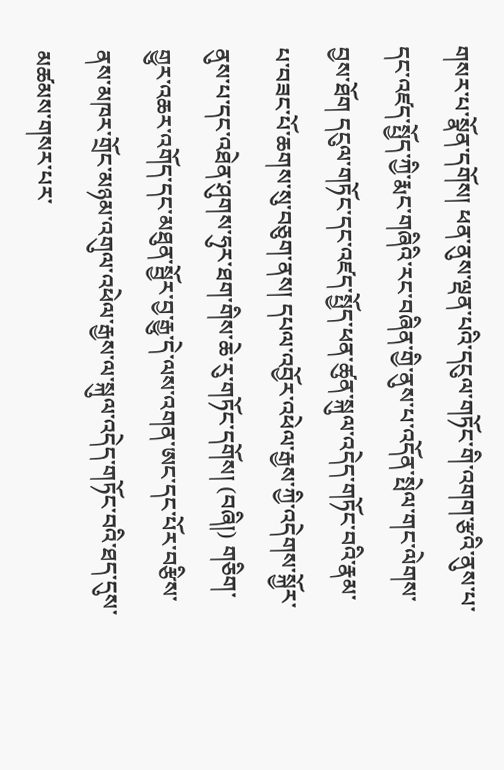གསར་པ་སྣོན་དགོས། ཕན་ནུས་ལྡན་པའི་དངུལ་གཏོང་གི་འགག་རྩའི་ནུས་པ་དང་འཛད་སྤྱོད་ཀྱི་རྨང་གཞིའི་རང་བཞིན་གྱི་ནུས་པ་འདོན་སྤེལ་གང་ལེགས་བྱས་ཐོག དངུལ་གཏོང་དང་འཛད་སྤྱོད་ཕན་ཚུན་སྐུལ་འདེད་གཏོང་བའི་རྣམ་པ་བཟང་པོ་ཆགས་སུ་བཅུག་ནས། དཔལ་འབྱོར་འཕེལ་རྒྱས་ཀྱི་འདེགས་སྐྱོར་ནུས་པ་དང་འཐེན་ཤུགས་ཧུར་ཐག་གིས་ཆེ་རུ་གཏོང་དགོས། (བཞི།) གཅིག་གྱུར་འཆར་འགོད་དང་མཐུན་སྦྱོར་བྱ་རྒྱུ་དེ་ལས་འགན་ཨང་དང་པོར་བརྩིས་ནས་མཁར་གྲོང་མཉམ་འགུལ་འཕེལ་རྒྱས་ལ་སྐུལ་འདེད་གཏོང་བའི་ཐད་དུས་མཚམས་གསར་པར་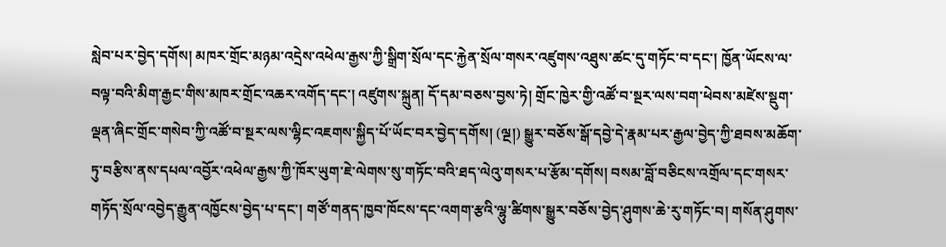སླེབ་པར་བྱེད་དགོས། མཁར་གྲོང་མཉམ་འདྲེས་འཕེལ་རྒྱས་ཀྱི་སྒྲིག་སྲོལ་དང་རྐྱེན་སྲོལ་གསར་འཛུགས་འཐུས་ཚང་དུ་གཏོང་བ་དང་། ཁྱོན་ཡོངས་ལ་བལྟ་བའི་མིག་རྒྱང་གིས་མཁར་གྲོང་འཆར་འགོད་དང་། འཛུགས་སྐྲུན། དོ་དམ་བཅས་བྱས་ཏེ། གྲོང་ཁྱེར་གྱི་འཚོ་བ་སྔར་ལས་བག་ཕེབས་མཛེས་སྡུག་ལྡན་ཞིང་གྲོང་གསེབ་ཀྱི་འཚོ་བ་སྔར་ལས་ལྷིང་འཇགས་སྐྱིད་པོ་ཡོང་བར་བྱེད་དགོས། (ལྔ།) སྒྱུར་བཅོས་སྒོ་དབྱེ་དེ་རྣམ་པར་རྒྱལ་བྱེད་ཀྱི་ཐབས་མཆོག་ཏུ་བརྩིས་ནས་དཔལ་འབྱོར་འཕེལ་རྒྱས་ཀྱི་ཁོར་ཡུག་ཇེ་ལེགས་སུ་གཏོང་བའི་ཐད་ལེའུ་གསར་པ་རྩོམ་དགོས། བསམ་བློ་བཅིངས་འགྲོལ་དང་གསར་གཏོད་སྲོལ་འབྱེད་རྒྱུན་འཁྱོངས་བྱེད་པ་དང་། གཙོ་གནད་ཁྱབ་ཁོངས་དང་འགག་རྩའི་ལྷུ་ཚིགས་སྒྱུར་བཅོས་བྱེད་ཤུགས་ཆེ་རུ་གཏོང་བ། གསོན་ཤུགས་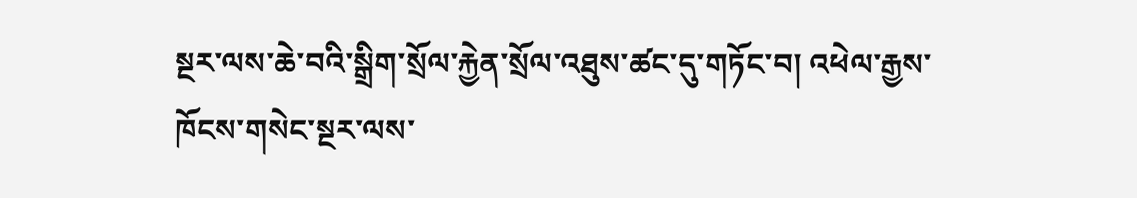སྔར་ལས་ཆེ་བའི་སྒྲིག་སྲོལ་རྐྱེན་སྲོལ་འཐུས་ཚང་དུ་གཏོང་བ། འཕེལ་རྒྱས་ཁོངས་གསེང་སྔར་ལས་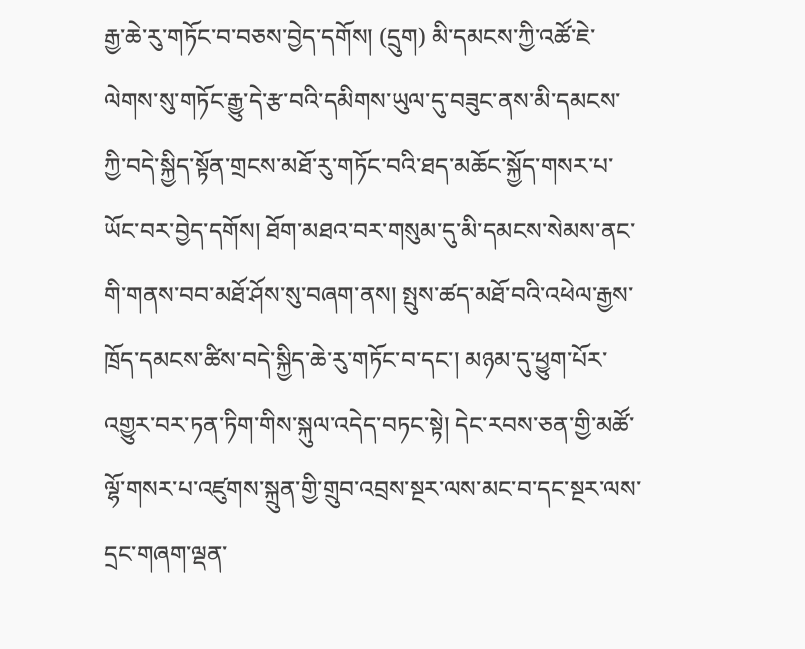རྒྱ་ཆེ་རུ་གཏོང་བ་བཅས་བྱེད་དགོས། (དྲུག) མི་དམངས་ཀྱི་འཚོ་ཇེ་ལེགས་སུ་གཏོང་རྒྱུ་དེ་རྩ་བའི་དམིགས་ཡུལ་དུ་བཟུང་ནས་མི་དམངས་ཀྱི་བདེ་སྐྱིད་སྟོན་གྲངས་མཐོ་རུ་གཏོང་བའི་ཐད་མཆོང་སྐྱོད་གསར་པ་ཡོང་བར་བྱེད་དགོས། ཐོག་མཐའ་བར་གསུམ་དུ་མི་དམངས་སེམས་ནང་གི་གནས་བབ་མཐོ་ཤོས་སུ་བཞག་ནས། སྤུས་ཚད་མཐོ་བའི་འཕེལ་རྒྱས་ཁྲོད་དམངས་ཚིས་བདེ་སྐྱིད་ཆེ་རུ་གཏོང་བ་དང་། མཉམ་དུ་ཕྱུག་པོར་འགྱུར་བར་ཏན་ཏིག་གིས་སྐུལ་འདེད་བཏང་སྟེ། དེང་རབས་ཅན་གྱི་མཚོ་ལྷོ་གསར་པ་འཛུགས་སྐྲུན་གྱི་གྲུབ་འབྲས་སྔར་ལས་མང་བ་དང་སྔར་ལས་དྲང་གཞག་ལྡན་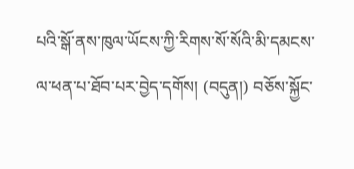པའི་སྒོ་ནས་ཁུལ་ཡོངས་ཀྱི་རིགས་སོ་སོའི་མི་དམངས་ལ་ཕན་པ་ཐོབ་པར་བྱེད་དགོས། (བདུན།) བཅོས་སྐྱོང་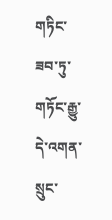གཏིང་ཟབ་ཏུ་གཏོང་རྒྱུ་དེ་འགན་སྲུང་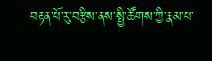བརྟན་པོ་རུ་བརྩིས་ནས་སྤྱི་ཚོགས་ཀྱི་རྣམ་པ་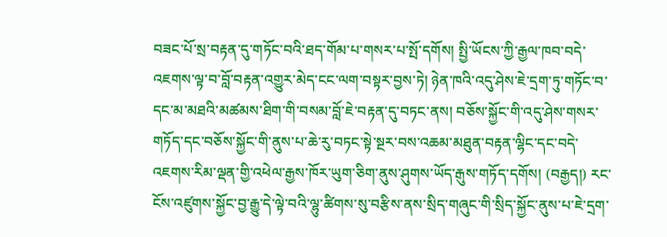བཟང་པོ་སྲ་བརྟན་དུ་གཏོང་བའི་ཐད་གོམ་པ་གསར་པ་སྤོ་དགོས། སྤྱི་ཡོངས་ཀྱི་རྒྱལ་ཁབ་བདེ་འཇགས་ལྟ་བ་བློ་བརྟན་འགྱུར་མེད་ངང་ལག་བསྟར་བྱས་ཏེ། ཉེན་ཁའི་འདུ་ཤེས་ཇེ་དྲག་ཏུ་གཏོང་བ་དང་མ་མཐའི་མཚམས་ཐིག་གི་བསམ་བློ་ཇེ་བརྟན་དུ་བཏང་ནས། བཅོས་སྐྱོང་གི་འདུ་ཤེས་གསར་གཏོད་དང་བཅོས་སྐྱོང་གི་ནུས་པ་ཆེ་རུ་བཏང་སྟེ་སྔར་བས་འཆམ་མཐུན་བརྟན་ལྷིང་དང་བདེ་འཇགས་རིམ་ལྡན་གྱི་འཕེལ་རྒྱས་ཁོར་ཡུག་ཅིག་ནུས་ཤུགས་ཡོད་རྒུས་གཏོད་དགོས། (བརྒྱད།) རང་ངོས་འཛུགས་སྐྱོང་བྱ་རྒྱུ་དེ་ལྟེ་བའི་ལྷུ་ཚིགས་སུ་བརྩིས་ནས་སྲིད་གཞུང་གི་སྲིད་སྐྱོང་ནུས་པ་ཇེ་དྲག་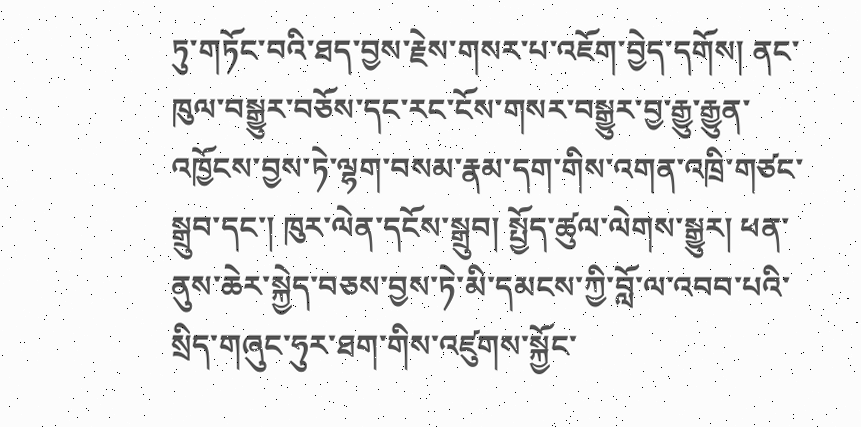ཏུ་གཏོང་བའི་ཐད་བྱས་རྗེས་གསར་པ་འཇོག་བྱེད་དགོས། ནང་ཁུལ་བསྒྱུར་བཅོས་དང་རང་ངོས་གསར་བསྒྱུར་བྱ་རྒྱུ་རྒྱུན་འཁྱོངས་བྱས་ཏེ་ལྷག་བསམ་རྣམ་དག་གིས་འགན་འཁྲི་གཙང་སྒྲུབ་དང་། ཁུར་ལེན་དངོས་སྒྲུབ། སྤྱོད་ཚུལ་ལེགས་སྒྱུར། ཕན་ནུས་ཆེར་སྐྱེད་བཅས་བྱས་ཏེ་མི་དམངས་ཀྱི་བློ་ལ་འབབ་པའི་སྲིད་གཞུང་ཧུར་ཐག་གིས་འཛུགས་སྐྱོང་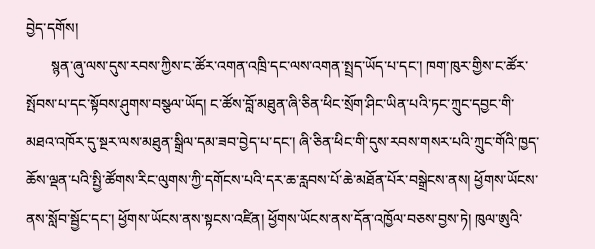བྱེད་དགོས།
       སྙན་ཞུ་ལས་དུས་རབས་ཀྱིས་ང་ཚོར་འགན་འཁྲི་དང་ལས་འགན་སྤྲད་ཡོད་པ་དང་། ཁག་ཁུར་གྱིས་ང་ཚོར་སྤོབས་པ་དང་སྟོབས་ཤུགས་བསྩལ་ཡོད། ང་ཚོས་བློ་མཐུན་ཞི་ཅིན་ཕིང་སྲོག་ཤིང་ཡིན་པའི་ཏང་ཀྲུང་དབྱང་གི་མཐའ་འཁོར་དུ་སྔར་ལས་མཐུན་སྒྲིལ་དམ་ཟབ་བྱེད་པ་དང་། ཞི་ཅིན་ཕིང་གི་དུས་རབས་གསར་པའི་ཀྲུང་གོའི་ཁྱད་ཆོས་ལྡན་པའི་སྤྱི་ཚོགས་རིང་ལུགས་ཀྱི་དགོངས་པའི་དར་ཆ་རླབས་པོ་ཆེ་མཐོན་པོར་བསྒྲེངས་ནས། ཕྱོགས་ཡོངས་ནས་སློབ་སྦྱོང་དང་། ཕྱོགས་ཡོངས་ནས་སྟངས་འཛིན། ཕྱོགས་ཡོངས་ནས་དོན་འཁྱོལ་བཅས་བྱས་ཏེ། ཁུལ་ཨུའི་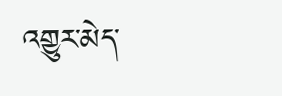འགྱུར་མེད་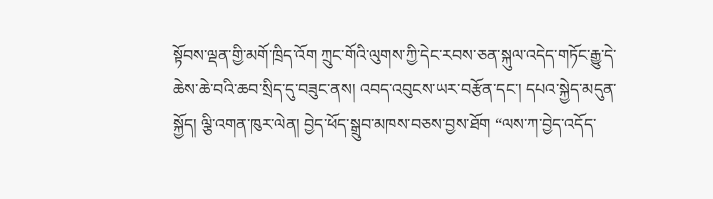སྟོབས་ལྡན་གྱི་མགོ་ཁྲིད་འོག ཀྲུང་གོའི་ལུགས་ཀྱི་དེང་རབས་ཅན་སྐུལ་འདེད་གཏོང་རྒྱུ་དེ་ཆེས་ཆེ་བའི་ཆབ་སྲིད་དུ་བཟུང་ནས། འབད་འབུངས་ཡར་བརྩོན་དང་། དཔའ་སྐྱེད་མདུན་སྐྱོད། ལྕི་འགན་ཁུར་ལེན། བྱེད་ཕོད་སྒྲུབ་མཁས་བཅས་བྱས་ཐོག “ལས་ཀ་བྱེད་འདོད་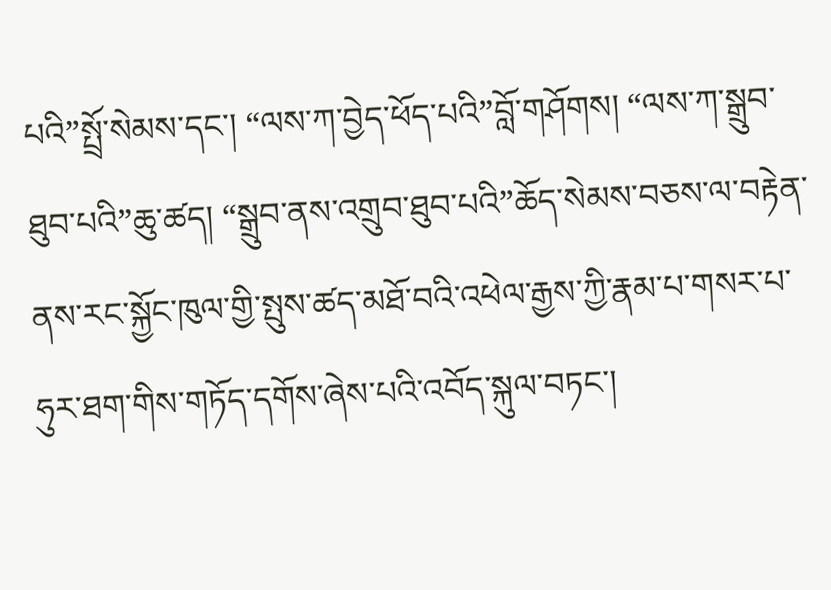པའི”སྤྲོ་སེམས་དང་། “ལས་ཀ་བྱེད་ཕོད་པའི”བློ་གཤོགས། “ལས་ཀ་སྒྲུབ་ཐུབ་པའི”ཆུ་ཚད། “སྒྲུབ་ནས་འགྲུབ་ཐུབ་པའི”ཆོད་སེམས་བཅས་ལ་བརྟེན་ནས་རང་སྐྱོང་ཁུལ་གྱི་སྤུས་ཚད་མཐོ་བའི་འཕེལ་རྒྱས་ཀྱི་རྣམ་པ་གསར་པ་ཧུར་ཐག་གིས་གཏོད་དགོས་ཞེས་པའི་འབོད་སྐུལ་བཏང་།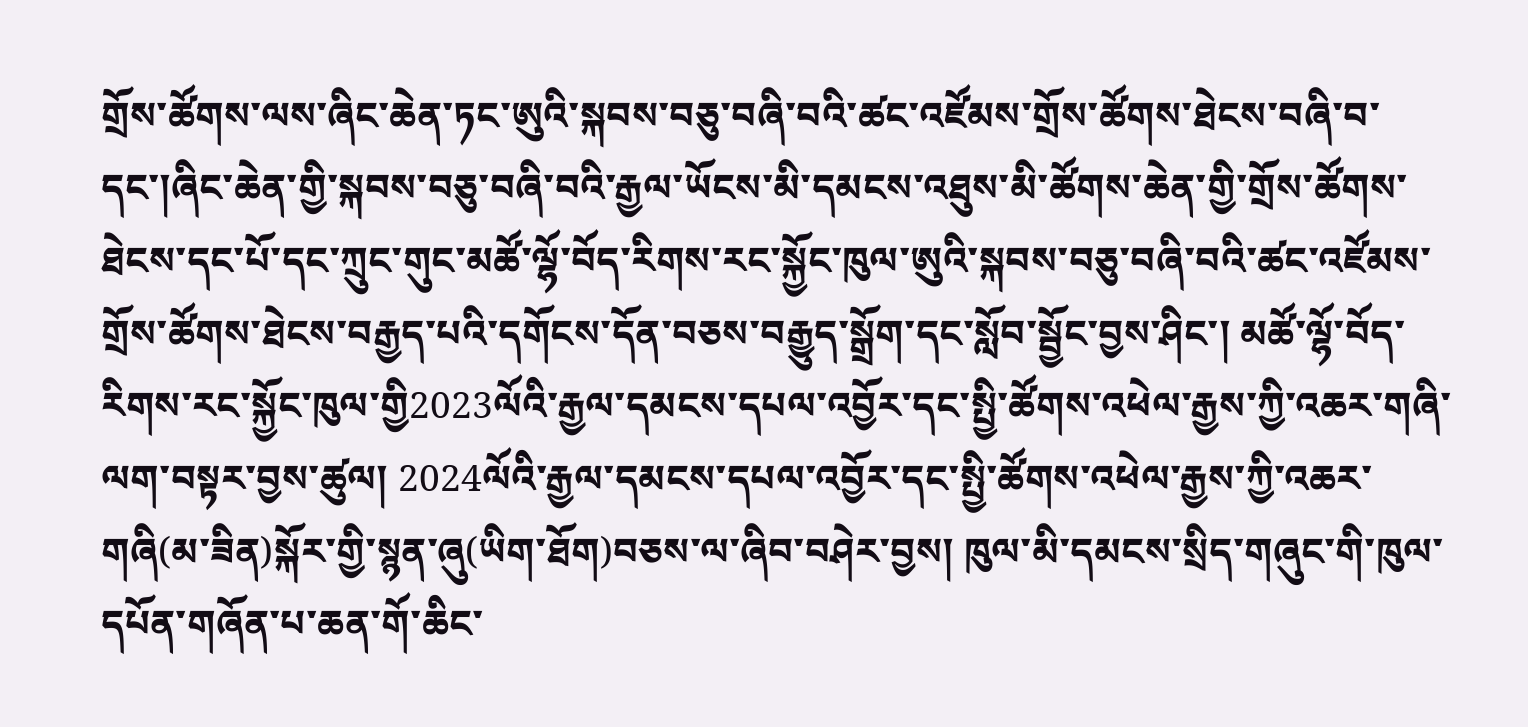གྲོས་ཚོགས་ལས་ཞིང་ཆེན་ཏང་ཨུའི་སྐབས་བཅུ་བཞི་བའི་ཚང་འཛོམས་གྲོས་ཚོགས་ཐེངས་བཞི་བ་དང་།ཞིང་ཆེན་གྱི་སྐབས་བཅུ་བཞི་བའི་རྒྱལ་ཡོངས་མི་དམངས་འཐུས་མི་ཚོགས་ཆེན་གྱི་གྲོས་ཚོགས་ཐེངས་དང་པོ་དང་ཀྲུང་གུང་མཚོ་ལྷོ་བོད་རིགས་རང་སྐྱོང་ཁུལ་ཨུའི་སྐབས་བཅུ་བཞི་བའི་ཚང་འཛོམས་གྲོས་ཚོགས་ཐེངས་བརྒྱད་པའི་དགོངས་དོན་བཅས་བརྒྱུད་སྒྲོག་དང་སློབ་སྦྱོང་བྱས་ཤིང་། མཚོ་ལྷོ་བོད་རིགས་རང་སྐྱོང་ཁུལ་གྱི2023ལོའི་རྒྱལ་དམངས་དཔལ་འབྱོར་དང་སྤྱི་ཚོགས་འཕེལ་རྒྱས་ཀྱི་འཆར་གཞི་ལག་བསྟར་བྱས་ཚུལ། 2024ལོའི་རྒྱལ་དམངས་དཔལ་འབྱོར་དང་སྤྱི་ཚོགས་འཕེལ་རྒྱས་ཀྱི་འཆར་གཞི(མ་ཟིན)སྐོར་གྱི་སྙན་ཞུ(ཡིག་ཐོག)བཅས་ལ་ཞིབ་བཤེར་བྱས། ཁུལ་མི་དམངས་སྲིད་གཞུང་གི་ཁུལ་དཔོན་གཞོན་པ་ཆན་གོ་ཆིང་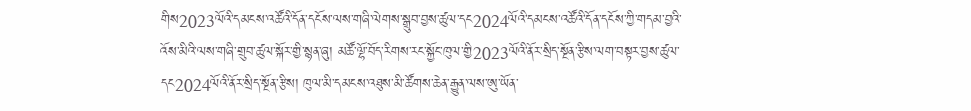གིས2023ལོའི་དམངས་འཚོའི་དོན་དངོས་ལས་གཞི་ལེགས་སྒྲུབ་བྱས་ཚུལ་དང2024ལོའི་དམངས་འཚོའི་དོན་དངོས་ཀྱི་གདམ་བྱའི་འོས་མིའི་ལས་གཞི་གྲུབ་ཚུལ་སྐོར་གྱི་སྙན་ཞུ། མཚོ་ལྷོ་བོད་རིགས་རང་སྐྱོང་ཁུལ་གྱི2023ལོའི་ནོར་སྲིད་སྔོན་རྩིས་ལག་བསྟར་བྱས་ཚུལ་དང2024ལོའི་ནོར་སྲིད་སྔོན་རྩིས། ཁུལ་མི་དམངས་འཐུས་མི་ཚོགས་ཆེན་རྒྱུན་ལས་ཨུ་ཡོན་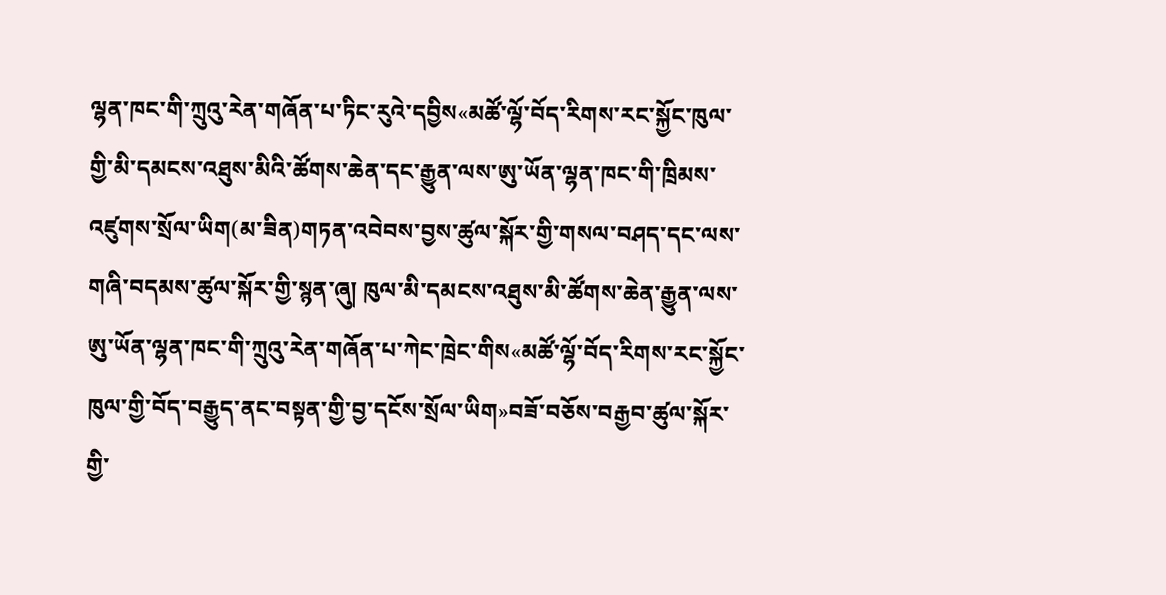ལྷན་ཁང་གི་ཀྲུའུ་རེན་གཞོན་པ་ཏིང་རུའེ་དབྱིས«མཚོ་ལྷོ་བོད་རིགས་རང་སྐྱོང་ཁུལ་གྱི་མི་དམངས་འཐུས་མིའི་ཚོགས་ཆེན་དང་རྒྱུན་ལས་ཨུ་ཡོན་ལྷན་ཁང་གི་ཁྲིམས་འཛུགས་སྲོལ་ཡིག(མ་ཟིན)གཏན་འབེབས་བྱས་ཚུལ་སྐོར་གྱི་གསལ་བཤད་དང་ལས་གཞི་བདམས་ཚུལ་སྐོར་གྱི་སྙན་ཞུ། ཁུལ་མི་དམངས་འཐུས་མི་ཚོགས་ཆེན་རྒྱུན་ལས་ཨུ་ཡོན་ལྷན་ཁང་གི་ཀྲུའུ་རེན་གཞོན་པ་ཀེང་ཁྲེང་གིས«མཚོ་ལྷོ་བོད་རིགས་རང་སྐྱོང་ཁུལ་གྱི་བོད་བརྒྱུད་ནང་བསྟན་གྱི་བྱ་དངོས་སྲོལ་ཡིག»བཟོ་བཅོས་བརྒྱབ་ཚུལ་སྐོར་གྱི་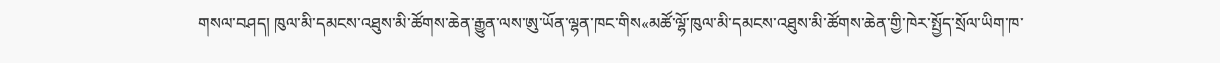གསལ་བཤད། ཁུལ་མི་དམངས་འཐུས་མི་ཚོགས་ཆེན་རྒྱུན་ལས་ཨུ་ཡོན་ལྷན་ཁང་གིས«མཚོ་ལྷོ་ཁུལ་མི་དམངས་འཐུས་མི་ཚོགས་ཆེན་གྱི་ཁེར་སྤྱོད་སྲོལ་ཡིག་ཁ་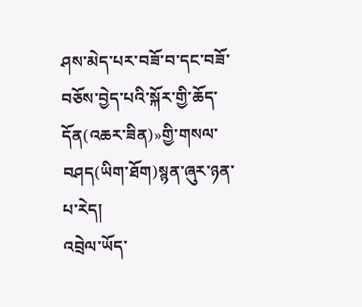ཤས་མེད་པར་བཟོ་བ་དང་བཟོ་བཅོས་བྱེད་པའི་སྐོར་གྱི་ཆོད་དོན(འཆར་ཟིན)»གྱི་གསལ་བཤད(ཡིག་ཐོག)སྙན་ཞུར་ཉན་པ་རེད།
འབྲེལ་ཡོད་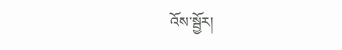འོས་སྦྱོར།